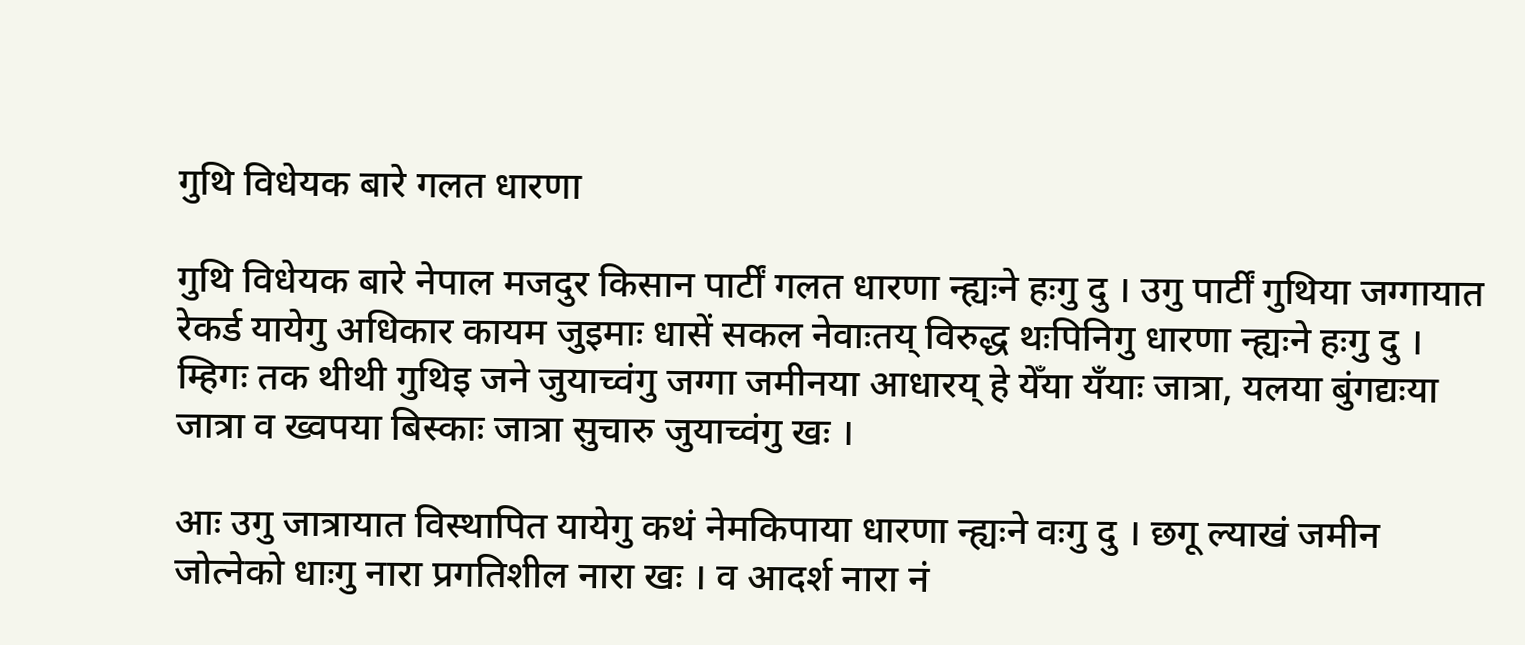गुथि विधेयक बारे गलत धारणा

गुथि विधेयक बारे नेपाल मजदुर किसान पार्टीं गलत धारणा न्ह्यःने हःगु दु । उगु पार्टीं गुथिया जग्गायात रेकर्ड यायेगु अधिकार कायम जुइमाः धासें सकल नेवाःतय् विरुद्ध थःपिनिगु धारणा न्ह्यःने हःगु दु । म्हिगः तक थीथी गुथिइ जने जुयाच्वंगु जग्गा जमीनया आधारय् हे येँया यँयाः जात्रा, यलया बुंगद्यःया जात्रा व ख्वपया बिस्काः जात्रा सुचारु जुयाच्वंगु खः ।

आः उगु जात्रायात विस्थापित यायेगु कथं नेमकिपाया धारणा न्ह्यःने वःगु दु । छगू ल्याखं जमीन जोत्नेको धाःगु नारा प्रगतिशील नारा खः । व आदर्श नारा नं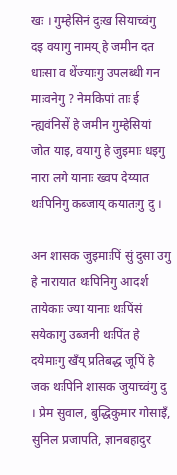खः । गुम्हेसिनं दुःख सियाच्वंगु दइ वयागु नामय् हे जमीन दत धाःसा व थेंज्याःगु उपलब्धी गन माःवनेगु ? नेमकिपां ताः ई न्ह्यवंनिसें हे जमीन गुम्हेसियां जोत याइ, वयागु हे जुइमाः धइगु नारा लगे यानाः ख्वप देय्यात थःपिनिगु कब्जाय् कयातःगु दु ।

अन शासक जुइमाःपिं सुं दुसा उगु हे नारायात थःपिनिगु आदर्श तायेकाः ज्या यानाः थःपिंसं सयेकागु उब्जनी थःपिंत हे दयेमाःगु खँय् प्रतिबद्ध जूपिं हे जक थःपिनि शासक जुयाच्वंगु दु । प्रेम सुवाल, बुद्धिकुमार गोसाइँ, सुनिल प्रजापति, ज्ञानबहादुर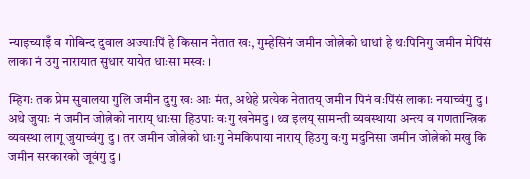न्याइच्याइँ व गोबिन्द दुवाल अज्याःपिं हे किसान नेतात खः, गुम्हेसिनं जमीन जोत्नेको धाधां हे थःपिनिगु जमीन मेपिंसं लाका नं उगु नारायात सुधार यायेत धाःसा मस्वः ।

म्हिगः तक प्रेम सुवालया गुलि जमीन दुगु खः आः मंत, अथेहे प्रत्येक नेतातय् जमीन पिनं वःपिंसं लाकाः नयाच्वंगु दु । अथे जुयाः नं जमीन जोत्नेको नाराय् धाःसा हिउपाः वःगु खनेमदु । थ्व इलय् सामन्ती व्यवस्थाया अन्त्य व गणतान्त्रिक व्यवस्था लागू जुयाच्वंगु दु । तर जमीन जोत्नेको धाःगु नेमकिपाया नाराय् हिउगु वःगु मदुनिसा जमीन जोत्नेको मखु कि जमीन सरकारको जूवंगु दु ।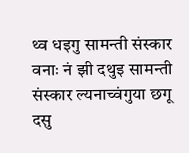थ्व धइगु सामन्ती संस्कार वनाः नं झी दथुइ सामन्ती संस्कार ल्यनाच्वंगुया छगू दसु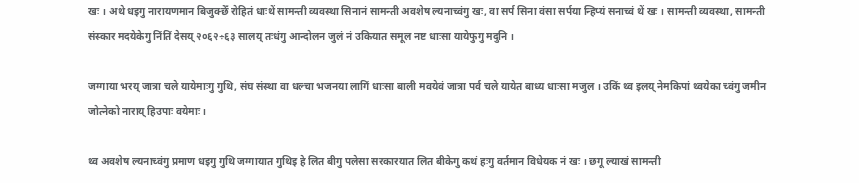खः । अथे धइगु नारायणमान बिजुक्छेँ रोहितं धाःथें सामन्ती व्यवस्था सिनानं सामन्ती अवशेष ल्यनाच्वंगु खः, वा सर्प सिना वंसा सर्पया न्हिप्यं सनाच्वं थें खः । सामन्ती व्यवस्था, सामन्ती संस्कार मदयेकेगु निंतिं देसय् २०६२÷६३ सालय् तःधंगु आन्दोलन जुलं नं उकियात समूल नष्ट धाःसा यायेफुगु मदुनि ।

जग्गाया भरय् जात्रा चले यायेमाःगु गुथि, संघ संस्था वा धल्चा भजनया लागिं धाःसा बाली मवयेवं जात्रा पर्व चले यायेत बाध्य धाःसा मजुल । उकिं थ्व इलय् नेमकिपां थ्वयेका च्वंगु जमीन जोत्नेको नाराय् हिउपाः वयेमाः ।

थ्व अवशेष ल्यनाच्वंगु प्रमाण धइगु गुथि जग्गायात गुथिइ हे लित बीगु पलेसा सरकारयात लित बीकेगु कथं हःगु वर्तमान विधेयक नं खः । छगू ल्याखं सामन्ती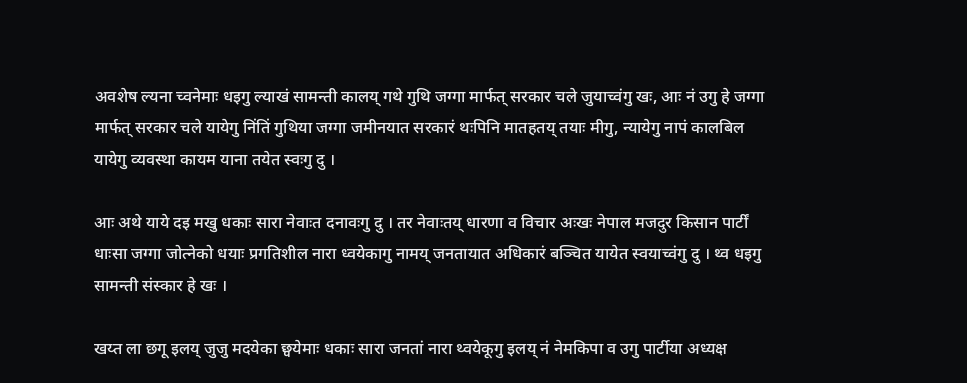अवशेष ल्यना च्वनेमाः धइगु ल्याखं सामन्ती कालय् गथे गुथि जग्गा मार्फत् सरकार चले जुयाच्वंगु खः, आः नं उगु हे जग्गा मार्फत् सरकार चले यायेगु निंतिं गुथिया जग्गा जमीनयात सरकारं थःपिनि मातहतय् तयाः मीगु, न्यायेगु नापं कालबिल यायेगु व्यवस्था कायम याना तयेत स्वःगु दु ।

आः अथे याये दइ मखु धकाः सारा नेवाःत दनावःगु दु । तर नेवाःतय् धारणा व विचार अःखः नेपाल मजदुर किसान पार्टीं धाःसा जग्गा जोत्नेको धयाः प्रगतिशील नारा ध्वयेकागु नामय् जनतायात अधिकारं बञ्चित यायेत स्वयाच्वंगु दु । थ्व धइगु सामन्ती संस्कार हे खः ।

खय्त ला छगू इलय् जुजु मदयेका छ्वयेमाः धकाः सारा जनतां नारा थ्वयेकूगु इलय् नं नेमकिपा व उगु पार्टीया अध्यक्ष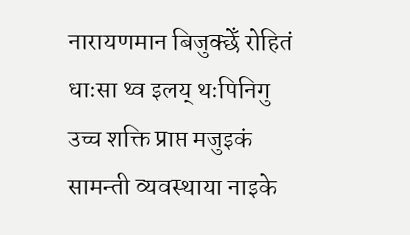नारायणमान बिजुक्छेँ रोहितं धाःसा थ्व इलय् थःपिनिगु उच्च शक्ति प्राप्त मजुइकं सामन्ती व्यवस्थाया नाइके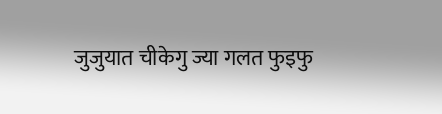जुजुयात चीकेगु ज्या गलत फुइफु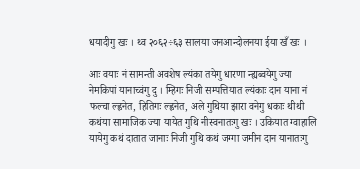धयादीगु खः । थ्व २०६२÷६३ सालया जनआन्दोलनया ईया खँ खः ।

आः वयाः नं सामन्ती अवशेष ल्यंका तयेगु धारणा न्ह्यब्वयेगु ज्या नेमकिपां यानाच्वंगु दु । म्हिगः निजी सम्पत्तियात ल्यंकाः दान याना नं फल्चा ल्ह्वनेत, हितिगः ल्ह्वनेत, अले गुथिया झारा वनेगु धकाः थीथी कथंया सामाजिक ज्या यायेत गुथि नीस्वनातःगु खः । उकियात ग्वाहालि यायेगु कथं दातात जानाः निजी गुथि कथं जग्गा जमीन दान यानातःगु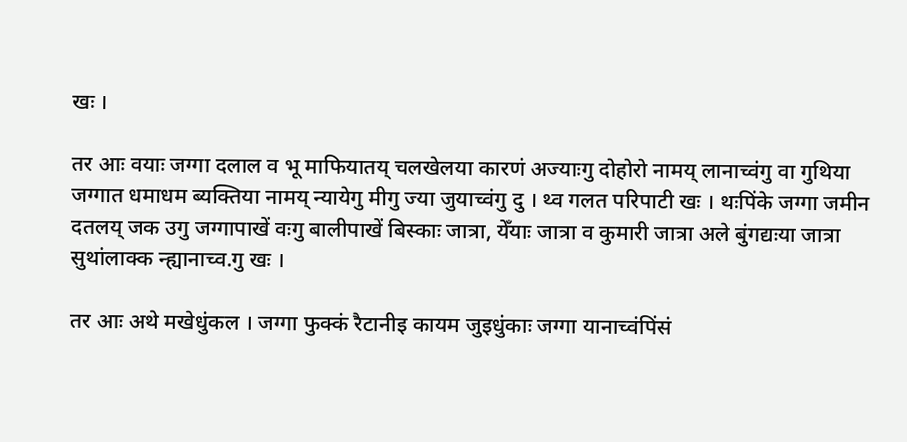खः ।

तर आः वयाः जग्गा दलाल व भू माफियातय् चलखेलया कारणं अज्याःगु दोहोरो नामय् लानाच्वंगु वा गुथिया जग्गात धमाधम ब्यक्तिया नामय् न्यायेगु मीगु ज्या जुयाच्वंगु दु । थ्व गलत परिपाटी खः । थःपिंके जग्गा जमीन दतलय् जक उगु जग्गापाखें वःगु बालीपाखें बिस्काः जात्रा, येँयाः जात्रा व कुमारी जात्रा अले बुंगद्यःया जात्रा सुथांलाक्क न्ह्यानाच्व.गु खः ।

तर आः अथे मखेधुंकल । जग्गा फुक्कं रैटानीइ कायम जुइधुंकाः जग्गा यानाच्वंपिंसं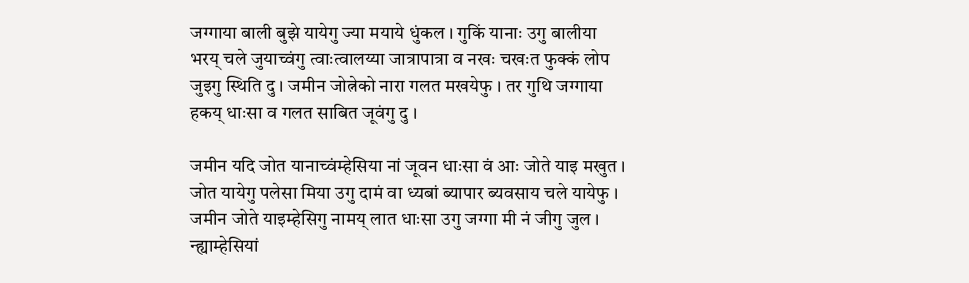जग्गाया बाली बुझे यायेगु ज्या मयाये धुंकल । गुकिं यानाः उगु बालीया भरय् चले जुयाच्वंगु त्वाःत्वालय्या जात्रापात्रा व नखः चखःत फुक्कं लोप जुइगु स्थिति दु । जमीन जोत्नेको नारा गलत मखयेफु । तर गुथि जग्गाया हकय् धाःसा व गलत साबित जूवंगु दु ।

जमीन यदि जोत यानाच्वंम्हेसिया नां जूवन धाःसा वं आः जोते याइ मखुत । जोत यायेगु पलेसा मिया उगु दामं वा ध्यबां ब्यापार ब्यवसाय चले यायेफु । जमीन जोते याइम्हेसिगु नामय् लात धाःसा उगु जग्गा मी नं जीगु जुल । न्ह्याम्हेसियां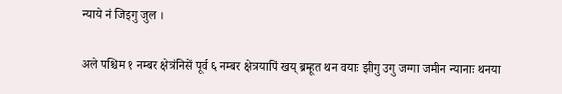न्याये नं जिइगु जुल ।

अले पश्चिम १ नम्बर क्षेत्रंनिसें पूर्व ६ नम्बर क्षेत्रयापिं खय् ब्रम्हूत थन वयाः झीगु उगु जग्गा जमीन न्यानाः थनया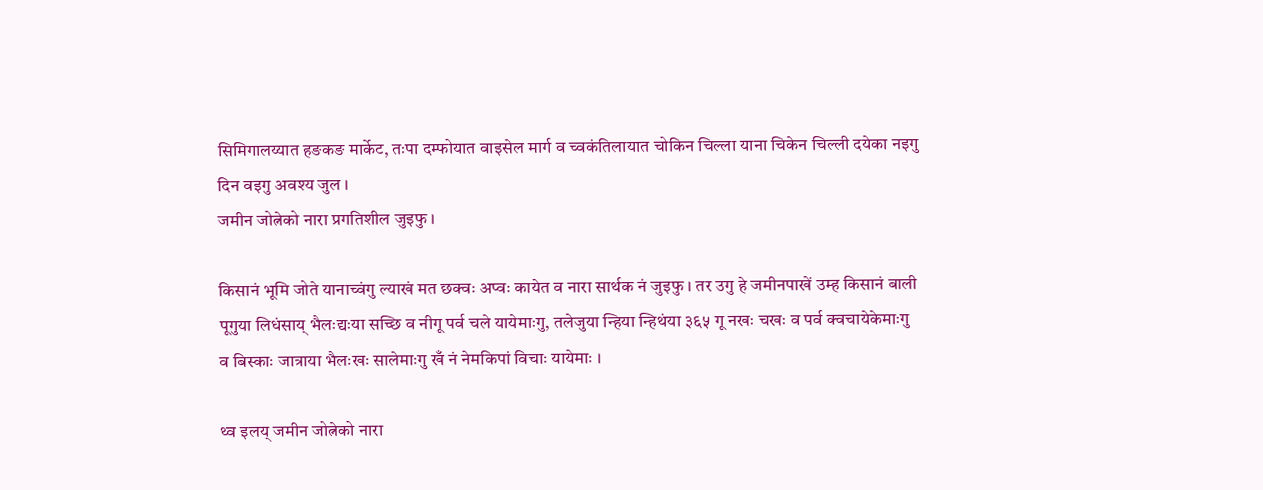सिमिगालय्यात हङकङ मार्केट, तःपा दम्फोयात वाइसेल मार्ग व च्वकंतिलायात चोकिन चिल्ला याना चिकेन चिल्ली दयेका नइगु दिन वइगु अवश्य जुल ।
जमीन जोत्नेको नारा प्रगतिशील जुइफु ।

किसानं भूमि जोते यानाच्वंगु ल्याखं मत छक्वः अप्वः कायेत व नारा सार्थक नं जुइफु । तर उगु हे जमीनपाखें उम्ह किसानं बाली पूगुया लिधंसाय् भैलःद्यःया सच्छि व नीगू पर्व चले यायेमाःगु, तलेजुया न्हिया न्हिथंया ३६५ गू नखः चखः व पर्व क्वचायेकेमाःगु व बिस्काः जात्राया भैलःखः सालेमाःगु खँ नं नेमकिपां विचाः यायेमाः ।

थ्व इलय् जमीन जोत्नेको नारा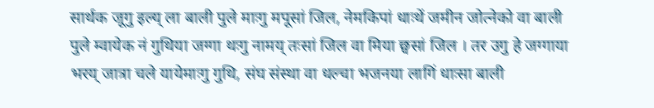सार्थक जूगु इल्य् ला बाली पुले माःगु मपूसां जिल, नेमकिपां धाःथें जमीन जोत्नेको वा बाली पुले म्वायेक नं गुथिया जग्गा थःगु नामय् तःसां जिल वा मिया छ्वसां जिल । तर उगु हे जग्गाया भरय् जात्रा चले यायेमाःगु गुथि, संघ संस्था वा धल्चा भजनया लागिं धाःसा बाली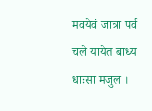मवयेवं जात्रा पर्व चले यायेत बाध्य धाःसा मजुल ।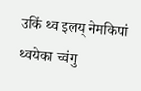उकिं थ्व इलय् नेमकिपां थ्वयेका च्वंगु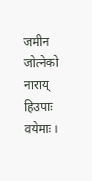जमीन जोत्नेको नाराय् हिउपाः वयेमाः ।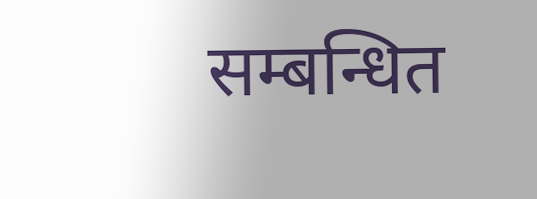सम्बन्धित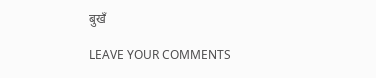बुखँ

LEAVE YOUR COMMENTS